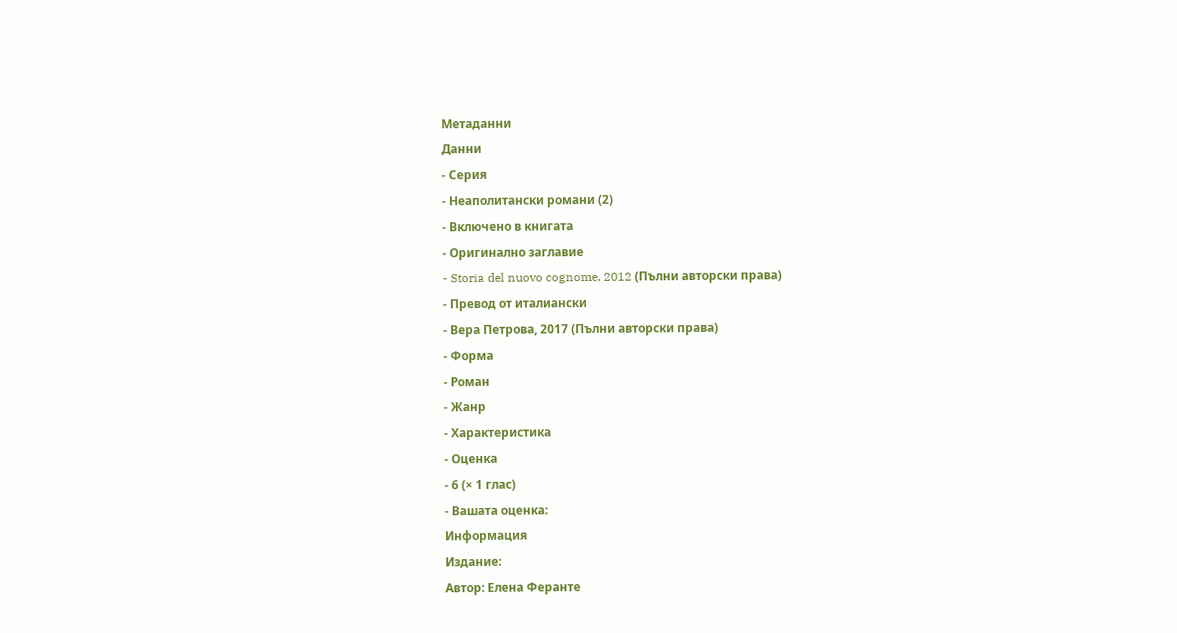Метаданни
Данни
- Серия
- Неаполитански романи (2)
- Включено в книгата
- Оригинално заглавие
- Storia del nuovo cognome, 2012 (Пълни авторски права)
- Превод от италиански
- Вера Петрова, 2017 (Пълни авторски права)
- Форма
- Роман
- Жанр
- Характеристика
- Оценка
- 6 (× 1 глас)
- Вашата оценка:
Информация
Издание:
Автор: Елена Феранте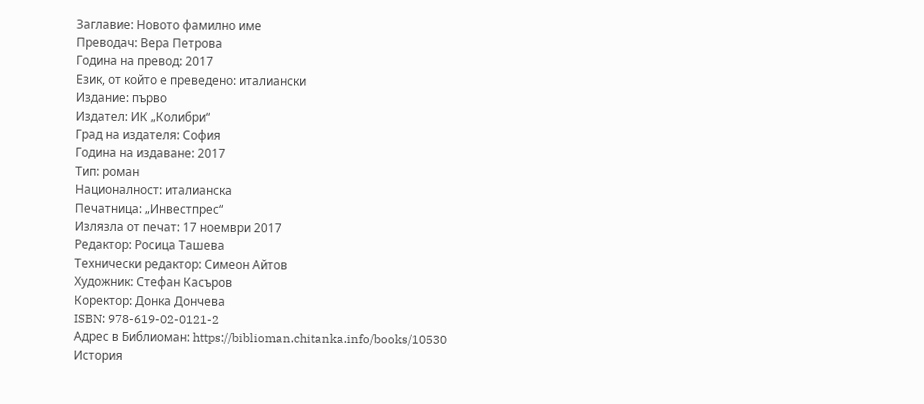Заглавие: Новото фамилно име
Преводач: Вера Петрова
Година на превод: 2017
Език, от който е преведено: италиански
Издание: първо
Издател: ИК „Колибри“
Град на издателя: София
Година на издаване: 2017
Тип: роман
Националност: италианска
Печатница: „Инвестпрес“
Излязла от печат: 17 ноември 2017
Редактор: Росица Ташева
Технически редактор: Симеон Айтов
Художник: Стефан Касъров
Коректор: Донка Дончева
ISBN: 978-619-02-0121-2
Адрес в Библиоман: https://biblioman.chitanka.info/books/10530
История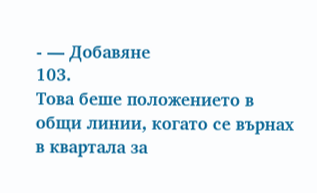- — Добавяне
103.
Това беше положението в общи линии, когато се върнах в квартала за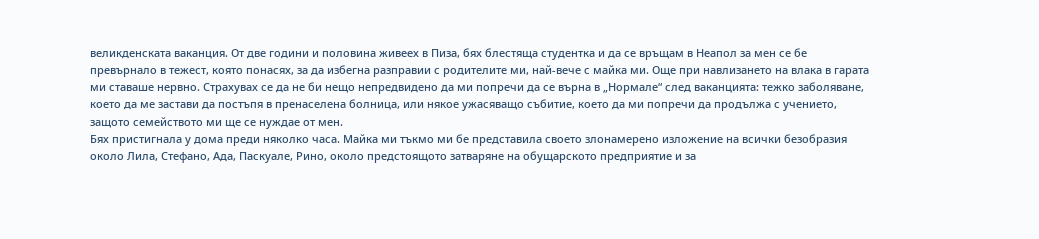великденската ваканция. От две години и половина живеех в Пиза, бях блестяща студентка и да се връщам в Неапол за мен се бе превърнало в тежест, която понасях, за да избегна разправии с родителите ми, най-вече с майка ми. Още при навлизането на влака в гарата ми ставаше нервно. Страхувах се да не би нещо непредвидено да ми попречи да се върна в „Нормале“ след ваканцията: тежко заболяване, което да ме застави да постъпя в пренаселена болница, или някое ужасяващо събитие, което да ми попречи да продължа с учението, защото семейството ми ще се нуждае от мен.
Бях пристигнала у дома преди няколко часа. Майка ми тъкмо ми бе представила своето злонамерено изложение на всички безобразия около Лила, Стефано, Ада, Паскуале, Рино, около предстоящото затваряне на обущарското предприятие и за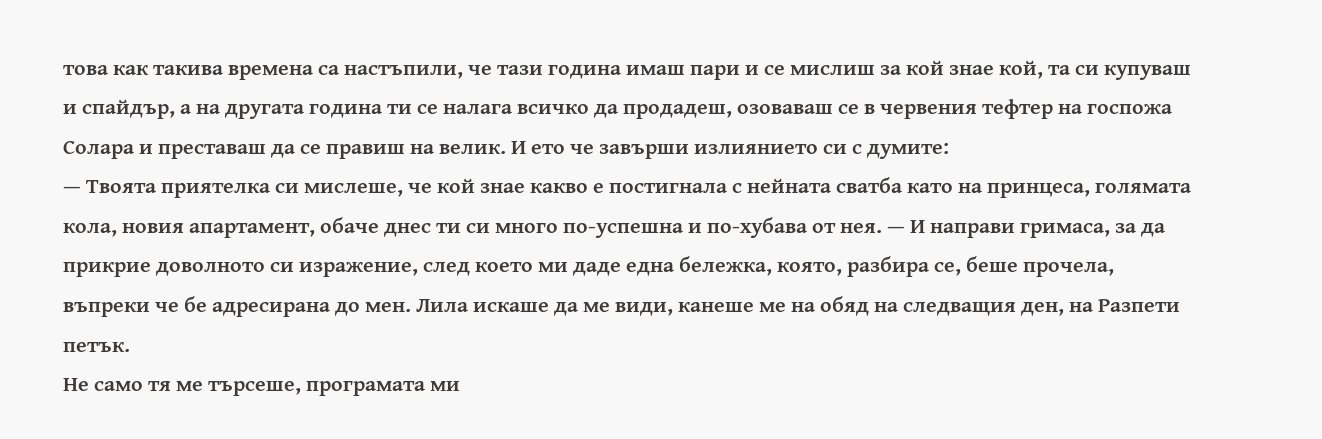това как такива времена са настъпили, че тази година имаш пари и се мислиш за кой знае кой, та си купуваш и спайдър, а на другата година ти се налага всичко да продадеш, озоваваш се в червения тефтер на госпожа Солара и преставаш да се правиш на велик. И ето че завърши излиянието си с думите:
— Твоята приятелка си мислеше, че кой знае какво е постигнала с нейната сватба като на принцеса, голямата кола, новия апартамент, обаче днес ти си много по-успешна и по-хубава от нея. — И направи гримаса, за да прикрие доволното си изражение, след което ми даде една бележка, която, разбира се, беше прочела, въпреки че бе адресирана до мен. Лила искаше да ме види, канеше ме на обяд на следващия ден, на Разпети петък.
Не само тя ме търсеше, програмата ми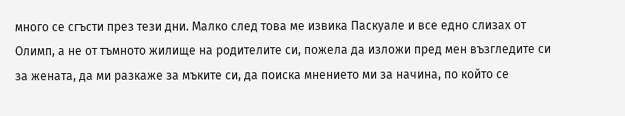много се сгъсти през тези дни. Малко след това ме извика Паскуале и все едно слизах от Олимп, а не от тъмното жилище на родителите си, пожела да изложи пред мен възгледите си за жената, да ми разкаже за мъките си, да поиска мнението ми за начина, по който се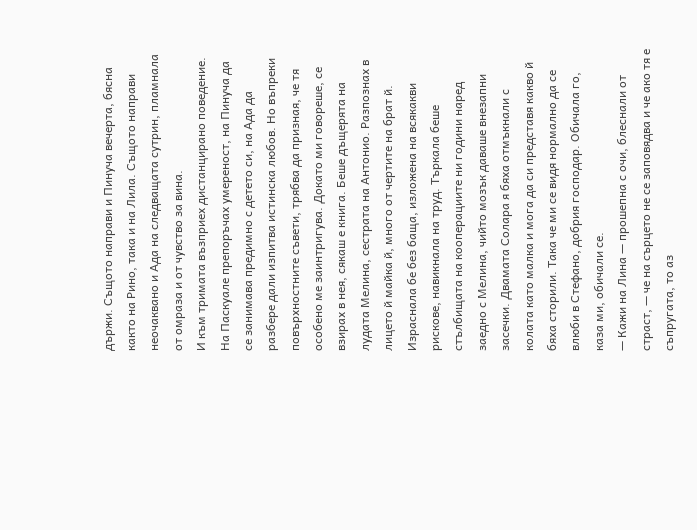държи. Същото направи и Пинуча вечерта, бясна както на Рино, така и на Лила. Същото направи неочаквано и Ада на следващата сутрин, пламнала от омраза и от чувство за вина.
И към тримата възприех дистанцирано поведение. На Паскуале препоръчах умереност, на Пинуча да се занимава предимно с детето си, на Ада да разбере дали изпитва истинска любов. Но въпреки повърхностните съвети, трябва да призная, че тя особено ме заинтригува. Докато ми говореше, се взирах в нея, сякаш е книга. Беше дъщерята на лудата Мелина, сестрата на Антонио. Разпознах в лицето й майка й, много от чертите на брат й. Израснала бе без баща, изложена на всякакви рискове, навикнала на труд. Търкала беше стълбищата на кооперациите ни години наред заедно с Мелина, чийто мозък даваше внезапни засечки. Двамата Солара я бяха отмъкнали с колата като малка и мога да си представя какво й бяха сторили. Така че ми се видя нормално да се влюби в Стефано, добрия господар. Обичала го, каза ми, обичали се.
— Кажи на Лина — прошепна с очи, блеснали от страст, — че на сърцето не се заповядва и че ако тя е съпругата, то аз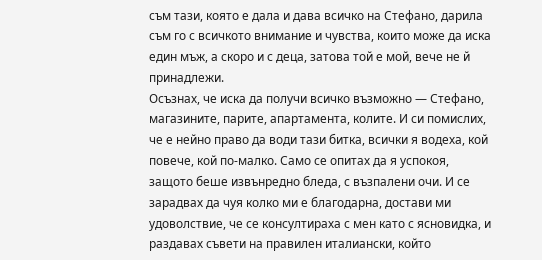съм тази, която е дала и дава всичко на Стефано, дарила съм го с всичкото внимание и чувства, които може да иска един мъж, а скоро и с деца, затова той е мой, вече не й принадлежи.
Осъзнах, че иска да получи всичко възможно — Стефано, магазините, парите, апартамента, колите. И си помислих, че е нейно право да води тази битка, всички я водеха, кой повече, кой по-малко. Само се опитах да я успокоя, защото беше извънредно бледа, с възпалени очи. И се зарадвах да чуя колко ми е благодарна, достави ми удоволствие, че се консултираха с мен като с ясновидка, и раздавах съвети на правилен италиански, който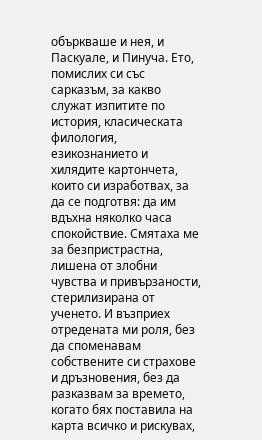объркваше и нея, и Паскуале, и Пинуча. Ето, помислих си със сарказъм, за какво служат изпитите по история, класическата филология, езикознанието и хилядите картончета, които си изработвах, за да се подготвя: да им вдъхна няколко часа спокойствие. Смятаха ме за безпристрастна, лишена от злобни чувства и привързаности, стерилизирана от ученето. И възприех отредената ми роля, без да споменавам собствените си страхове и дръзновения, без да разказвам за времето, когато бях поставила на карта всичко и рискувах,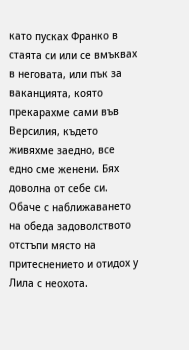като пусках Франко в стаята си или се вмъквах в неговата, или пък за ваканцията, която прекарахме сами във Версилия, където живяхме заедно, все едно сме женени. Бях доволна от себе си.
Обаче с наближаването на обеда задоволството отстъпи място на притеснението и отидох у Лила с неохота.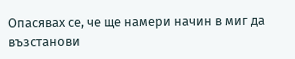Опасявах се, че ще намери начин в миг да възстанови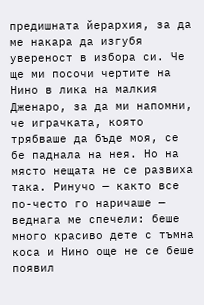предишната йерархия, за да ме накара да изгубя увереност в избора си. Че ще ми посочи чертите на Нино в лика на малкия Дженаро, за да ми напомни, че играчката, която трябваше да бъде моя, се бе паднала на нея. Но на място нещата не се развиха така. Ринучо — както все по-често го наричаше — веднага ме спечели: беше много красиво дете с тъмна коса и Нино още не се беше появил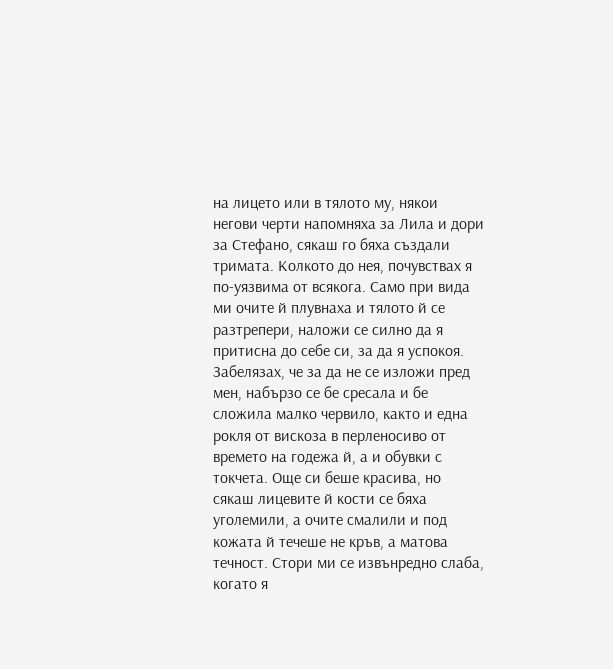на лицето или в тялото му, някои негови черти напомняха за Лила и дори за Стефано, сякаш го бяха създали тримата. Колкото до нея, почувствах я по-уязвима от всякога. Само при вида ми очите й плувнаха и тялото й се разтрепери, наложи се силно да я притисна до себе си, за да я успокоя.
Забелязах, че за да не се изложи пред мен, набързо се бе сресала и бе сложила малко червило, както и една рокля от вискоза в перленосиво от времето на годежа й, а и обувки с токчета. Още си беше красива, но сякаш лицевите й кости се бяха уголемили, а очите смалили и под кожата й течеше не кръв, а матова течност. Стори ми се извънредно слаба, когато я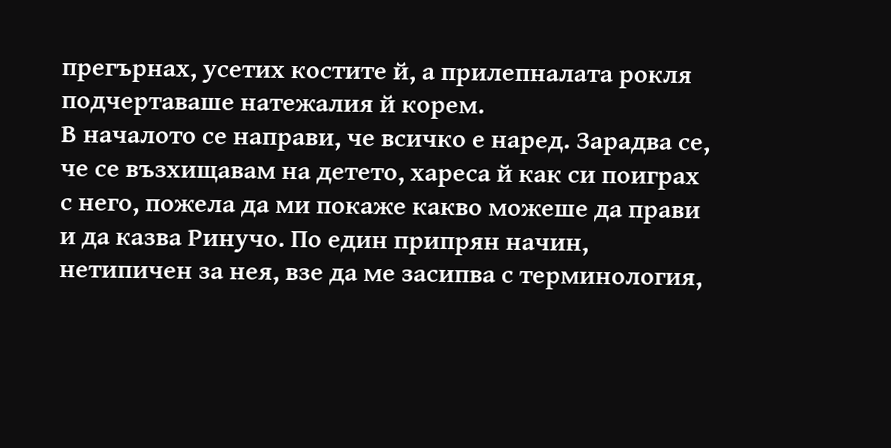прегърнах, усетих костите й, а прилепналата рокля подчертаваше натежалия й корем.
В началото се направи, че всичко е наред. Зарадва се, че се възхищавам на детето, хареса й как си поиграх с него, пожела да ми покаже какво можеше да прави и да казва Ринучо. По един припрян начин, нетипичен за нея, взе да ме засипва с терминология,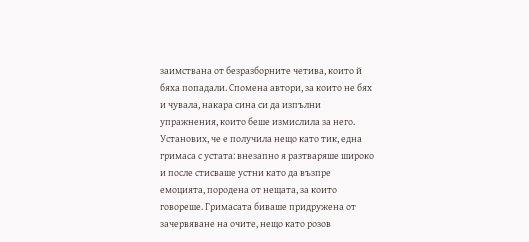заимствана от безразборните четива, които й бяха попадали. Спомена автори, за които не бях и чувала, накара сина си да изпълни упражнения, които беше измислила за него. Установих, че е получила нещо като тик, една гримаса с устата: внезапно я разтваряше широко и после стисваше устни като да възпре емоцията, породена от нещата, за които говореше. Гримасата биваше придружена от зачервяване на очите, нещо като розов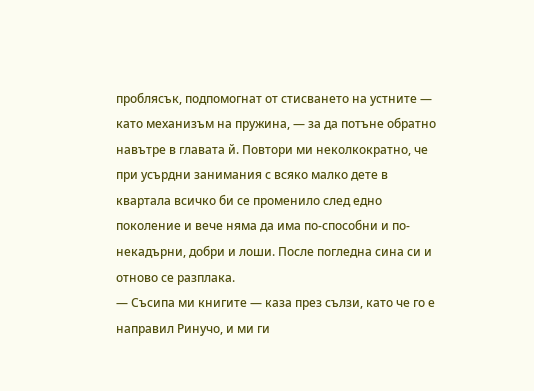проблясък, подпомогнат от стисването на устните — като механизъм на пружина, — за да потъне обратно навътре в главата й. Повтори ми неколкократно, че при усърдни занимания с всяко малко дете в квартала всичко би се променило след едно поколение и вече няма да има по-способни и по-некадърни, добри и лоши. После погледна сина си и отново се разплака.
— Съсипа ми книгите — каза през сълзи, като че го е направил Ринучо, и ми ги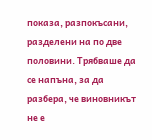показа, разпокъсани, разделени на по две половини. Трябваше да се напъна, за да разбера, че виновникът не е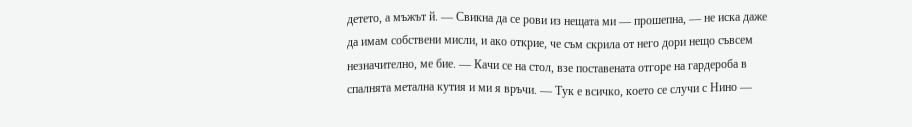детето, а мъжът й. — Свикна да се рови из нещата ми — прошепна, — не иска даже да имам собствени мисли, и ако открие, че съм скрила от него дори нещо съвсем незначително, ме бие. — Качи се на стол, взе поставената отгоре на гардероба в спалнята метална кутия и ми я връчи. — Тук е всичко, което се случи с Нино —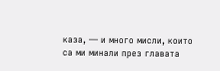каза, — и много мисли, които са ми минали през главата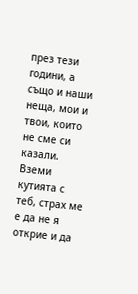през тези години, а също и наши неща, мои и твои, които не сме си казали. Вземи кутията с теб, страх ме е да не я открие и да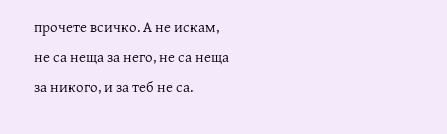прочете всичко. А не искам, не са неща за него, не са неща за никого, и за теб не са.